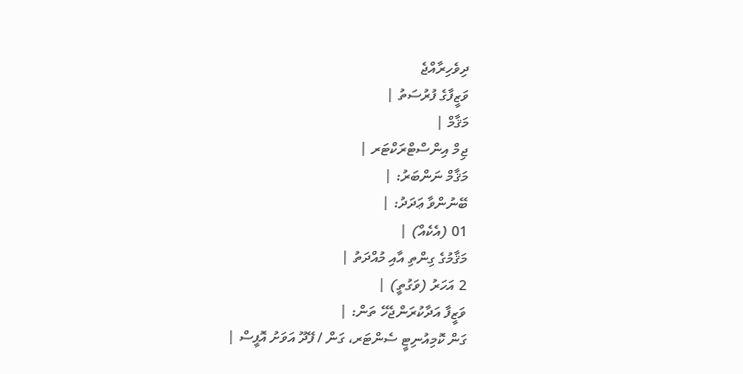ދިވެހިރާއްޖެ
ވަޒީފާގެ ފުރުސަތު |
މަޤާމް |
ޖިމް އިންސްޓްރަކްޓަރ |
މަޤާމް ނަންބަރު: |
ބޭނުންވާ ޢަދަދު: |
01 (އެކެއް) |
މަޤާމުގެ ގިންތި އާއި މުއްދަތު |
2 އަހަރު (ވަގުތީ) |
ވަޒީފާ އަދާކުރަންޖެހޭ ތަން: |
ގަން ކޮމިއުނިޓީ ސެންޓަރ، ގަން / ފޭދޫ އަވަށު އޮފީސް |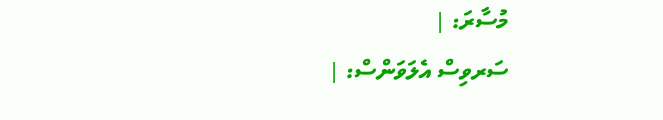މުސާރަ: |
ސަރވިސް އެލަވަންސް: |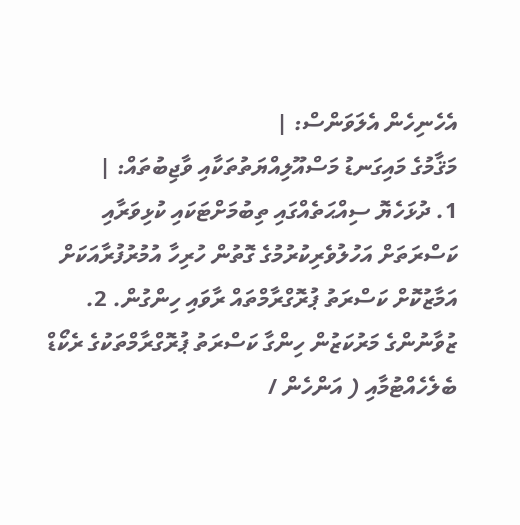އެހެނިހެން އެލަވަންސް: |
މަޤާމުގެ މައިގަނޑު މަސްއޫލިއްޔަތުތަކާއި ވާޖިބުތައް: |
1. ދުޅަހެޔޮ ސިއްޙަތެއްގައި ތިބުމަށްޓަކައި ކުޅިވަރާއި ކަސްރަތަށް އަހުލުވެރިކުރުމުގެ ގޮތުން ހުރިހާ އުމުރުފުރާއަކަށް އަމާޒުކޮށް ކަސްރަތު ޕުރޮގްރާމްތައް ރާވައި ހިންގުން. 2. ޒުވާނުންގެ މަރުކަޒުން ހިންގާ ކަސްރަތު ޕުރޮގްރާމްތަކުގެ ރެކޯޑް ބެލެހެއްޓުމާއި ( އަންހެން /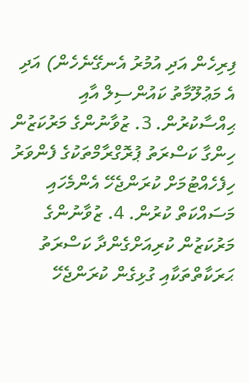ފިރިހެން އަދި އުމުރު އެނގޭނެހެން) އަދި އެ މަޢުލޫމާތު ކައުންސިލް އާއި ޙިއްސާކުރުން. 3. ޒުވާނުންގެ މަރުކަޒުން ހިންގާ ކަސްރަތު ޕުރޮގްރާމްތަކުގެ ފެންވަރު ހިފެހެއްޓުމަށް ކުރަންޖެހޭ އެންމެހައި މަސައްކަތް ކުރުން. 4. ޒުވާނުންގެ މަރުކަޒުން ކުރިއަށްގެންދާ ކަސްރަތު ޙަރަކާތްތަކާއި ގުޅިގެން ކުރަންޖެހޭ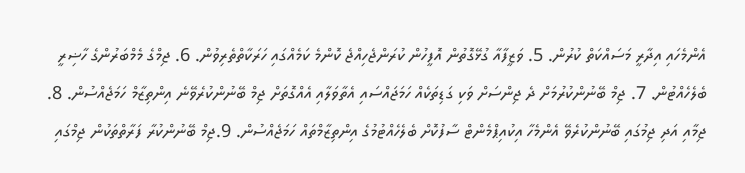އެންމެހައި އިދާރީ މަސައްކަތް ކުރުން. 5. ވަޒީފާއާ ގުޅޭގޮތުން އޮފީހުން ކުރަންޖެހިއްޖެ ކޮންމެ ކަމެއްގައި ހަރަކާތްތެރިވުން. 6. ޖިމްގެ މެމްބަރުންގެ ހާޟިރީ ބެލެހެއްޓުން. 7. ޖިމް ބޭނުންކުރުމަށް ދެ ޖިންސަށް ވަކި ގަޑިތަކެއް ހަމަޖައްސައި އެތާވަލާއި އެއްގޮތަށް ޖިމް ބޭނުންކުރެވޭނެ އިންތިޒާމް ހަމަޖެއްސުން. 8. ޖިމާއި އަދި ޖިމުގައި ބޭނުންކުރެވޭ އެންމެހާ އިކުއިޕްމެންޓް ސާފުކޮށް ބެލެހެއްޓުމުގެ އިންތިޒާމްތައް ހަމަޖެއްސުން. 9.ޖިމް ބޭނުންކުރާ ފަރާތްތަކުން ޖިމްގައި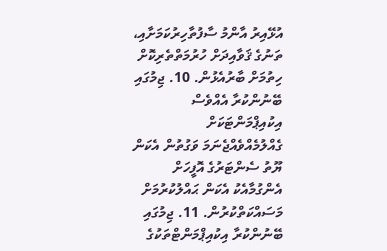އުޅޭއިރު އާންމު ސާފުތާހިރުކަމަށާއި، ތަނުގެ ޤަވާއިދަށް ހުރުމަތްތެރިކޮށް ހިތުމަށް ބާރުއެޅުން. 10. ޖިމުގައި ބޭނުންކުރާ އެއްވެސް އިކުއިޕްމަންޓަކަށް ގެއްލުމެއްވެއްޖެނަމަ ވަގުތުން އެކަން ޔޫތު ސެންޓަރުގެ އޮފީހަށް އެންގުމާއެކު އެކަން ޙައްލުކުރުމަށް މަސައްކަތްކުރުން. 11. ޖިމުގައި ބޭނުންކުރާ އިކުއިޕްމަންޓްތަކުގެ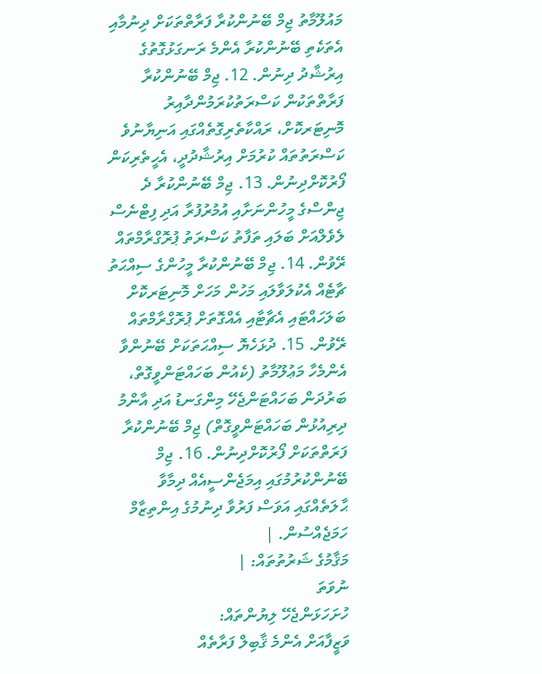މައުލޫމާތު ޖިމް ބޭނުންކުރާ ފަރާތްތަކަށް ދިނުމާއި އެތަކެތި ބޭނުންކުރާ އެންމެ ރަނގަޅުގޮތުގެ އިރުޝާދު ދިނުން. 12. ޖިމް ބޭނުންކުރާ ފަރާތްތަކުން ކަސްރަތުކުރަމުންދާއިރު މޮނިޓަރކޮށް، ރައްކާތެރިގޮތެއްގައި އަނިޔާނުވެ ކަސްރަތުތައް ކުރުމަށް އިރުޝާދުދީ، އެހީތެރިކަން ފޯރުކޮށްދިނުން. 13. ޖިމް ބޭނުންކުރާ ދެ ޖިންސްގެ މީހުންނަށާއި އުމުރުފުރާ އަދި ފިޓްނެސް ލެވެލްއަށް ބަލައި ތަފާތު ކަސްރަތު ޕުރޮގްރާމްތައް ރޭވުން. 14. ޖިމް ބޭނުންކުރާ މީހުންގެ ސިއްޙަތު ޗާޓެއް އެކުލަވާލައި މަހުން މަހަށް މޮނިޓަރކޮށް ބަލަހައްޓައި އެޗާޓާއި އެއްގޮތަށް ޕުރޮގްރާމްތައް ރޭވުން. 15. ދުޅަހެޔޮ ސިއްޙަތަކަށް ބޭނުންވާ އެންމެހާ މަޢުލޫމާތު (ކެއުން ބަހައްޓަންވީގޮތް، ބަރުދަން ބަހައްޓަންޖެހޭ މިންގަނޑު އަދި އާންމު ދިރިއުޅުން ބަހައްޓަންވީގޮތް) ޖިމް ބޭނުންކުރާ ފަރަތްތަކަށް ފޯރުކޮށްދިނުން. 16. ޖިމް ބޭނުންކުރުމުގައި އިމަޖެންސީއެއް ދިމާވާ ޙާލަތެއްގައި އަވަސް ފަރުވާ ދިނުމުގެ އިންތިޒާމް ހަމަޖެއްސުން. |
މަޤާމުގެ ޝަރުތުތައް: |
ނުވަތަ
ހުށަހަޅަންޖެހޭ ލިޔުންތައް:
ވަޒީފާއަށް އެންމެ ޤާބިލް ފަރާތެއް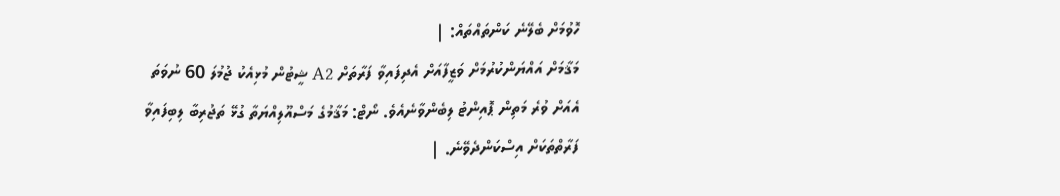ހޮވުމަށް ބެލޭނެ ކަންތައްތައް: |
މަޤާމަށް އައްޔަންކުރުމަށް ވަޒީފާއަށް އެދިފައިވާ ފަރާތަށް A2 ޝީޓުން މުޅިއެކު ޖުމުލަ 60 ނުވަތަ އެއަށް ވުރެ މަތިން ޕޮއިންޓު ލިބެންވާނެއެވެ. ނޯޓް: މަޤާމުގެ މަސްއޫލިއްޔަތާ ގުޅޭ ތަޖުރިބާ ލިބިފައިވާ ފަރާތްތަކަށް އިސްކަންދެވޭނެ. |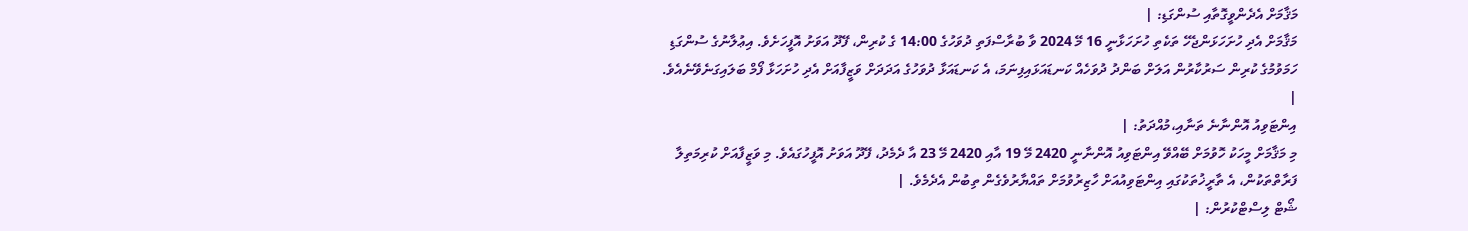މަޤާމަށް އެދެންވީގޮތާއި ސުންގަޑި: |
މަޤާމަށް އެދި ހުށަހަޅަންޖެހޭ ތަކެތި ހުށަހަޅާނީ 16 މޭ 2024 ވާ ބުރާސްފަތި ދުވަހުގެ 14:00 ގެ ކުރިން، ފޭދޫ އަވަށު އޮފީހަށެވެ. އިޢުލާނުގެ ސުންގަޑި ހަމަވުމުގެ ކުރިން ސަރުކާރުން އަލަށް ބަންދު ދުވަހެއް ކަނޑައަޅައިފިނަމަ، އެ ކަނޑައަޅާ ދުވަހުގެ އަދަދަށް ވަޒީފާއަށް އެދި ހުށަހަޅާ ފޯމް ބަލައިގަނެވޭނެއެވެ. |
އިންޓަވިއު އޮންނާނެ ތަނާއި،މުއްދަތު: |
މި މަޤާމަށް މީހަކު ހޮވުމަށް ބޭއްވޭ އިންޓަވިއު އޮންނާނީ 2420 މޭ 19 އާއި 2420 މޭ 23 އާ ދެމެދު، ފޭދޫ އަވަށު އޮފީހުގައެވެ. މި ވަޒީފާއަށް ކުރިމަތިލާ ފަރާތްތަކުން، އެ ތާރީޚުތަކުގައި އިންޓަވިއުއަށް ހާޒިރުވުމަށް ތައްޔާރުވެގެން ތިބުން އެދެމެވެ. |
ޝޯޓް ލިސްޓްކުރުން: |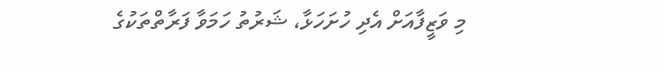މި ވަޒީފާއަށް އެދި ހުށަހަޅާ، ޝަރުތު ހަމަވާ ފަރާތްތަކުގެ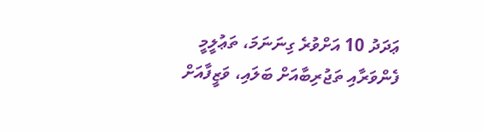ޢަދަދު 10 އަށްވުރެ ގިނަނަމަ، ތަޢުލީމީ ފެންވަރާއި ތަޖުރިބާއަށް ބަލައި، ވަޒީފާއަށް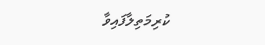ކުރިމަތިލާފައިވާ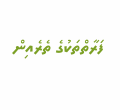ފަރާތްތަކުގެ ތެރެއިން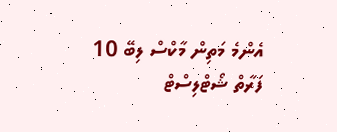އެންމެ މަތިން މާކްސް ލިބޭ 10 ފަރާތް ޝޯޓްލިސްޓް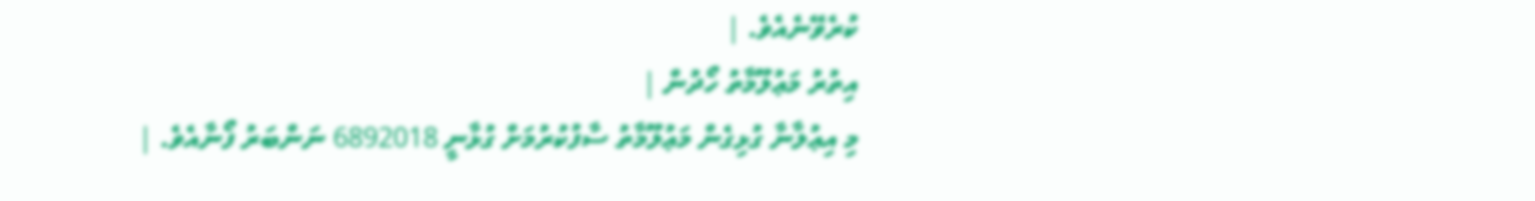ކުރެވޭނެއެވެ. |
އިތުރު މަޢުލޫމާތު ހޯދުން |
މި އިޢުލާނާ ގުޅިގެން މަޢުލޫމާތު ސާފުކުރުމަށް ގުޅާނީ 6892018 ނަންބަރު ފޯނާއެވެ. |